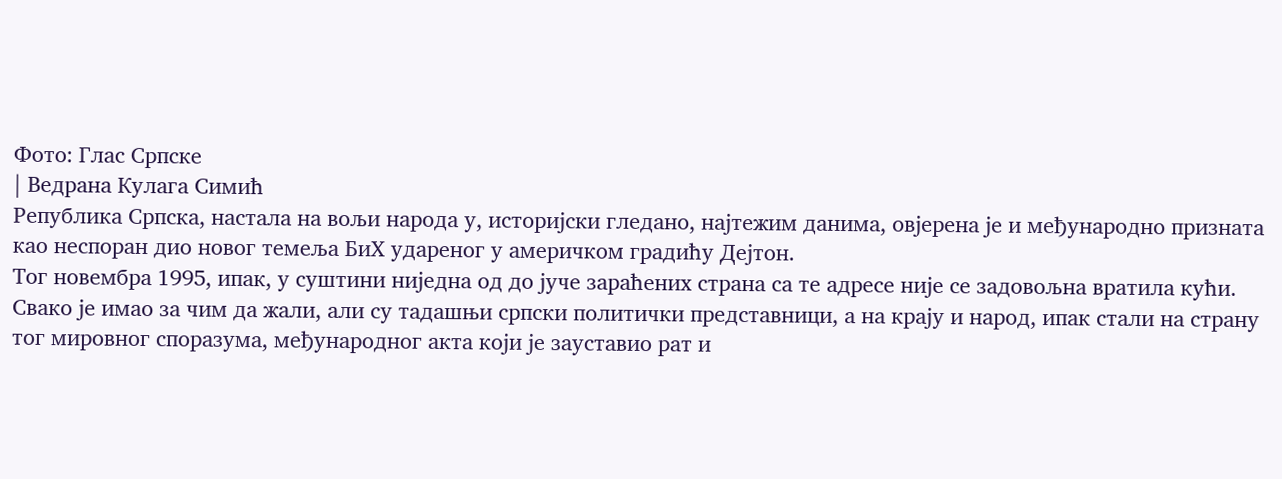Фото: Глас Српске
| Ведрана Кулага Симић
Република Српска, настала на вољи народа у, историјски гледано, најтежим данима, овјерена је и међународно призната као неспоран дио новог темеља БиХ удареног у америчком градићу Дејтон.
Тог новембра 1995, ипак, у суштини ниједна од до јуче зараћених страна са те адресе није се задовољна вратила кући. Свако је имао за чим да жали, али су тадашњи српски политички представници, а на крају и народ, ипак стали на страну тог мировног споразума, међународног акта који је зауставио рат и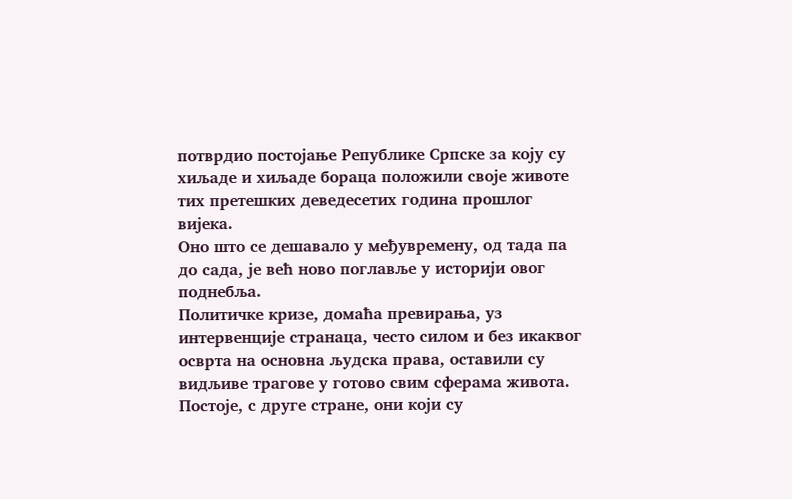потврдио постојање Републике Српске за коју су хиљаде и хиљаде бораца положили своје животе тих претешких деведесетих година прошлог вијека.
Оно што се дешавало у међувремену, од тада па до сада, је већ ново поглавље у историји овог поднебља.
Политичке кризе, домаћа превирања, уз интервенције странаца, често силом и без икаквог осврта на основна људска права, оставили су видљиве трагове у готово свим сферама живота.
Постоје, с друге стране, они који су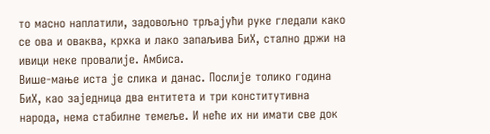то масно наплатили, задовољно трљајући руке гледали како се ова и оваква, крхка и лако запаљива БиХ, стално држи на ивици неке провалије. Амбиса.
Више-мање иста је слика и данас. Послије толико година БиХ, као заједница два ентитета и три конститутивна народа, нема стабилне темеље. И неће их ни имати све док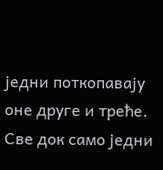једни поткопавају оне друге и треће. Све док само једни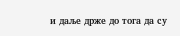и даље држе до тога да су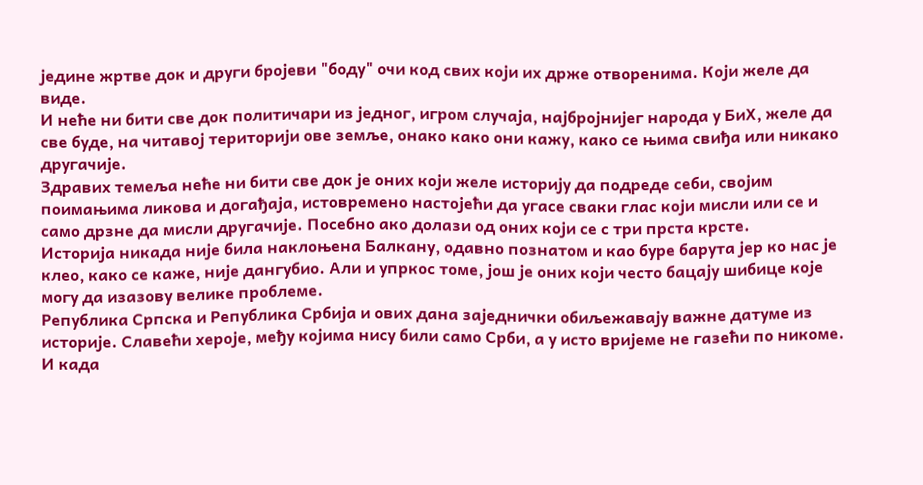једине жртве док и други бројеви "боду" очи код свих који их држе отворенима. Који желе да виде.
И неће ни бити све док политичари из једног, игром случаја, најбројнијег народа у БиХ, желе да све буде, на читавој територији ове земље, онако како они кажу, како се њима свиђа или никако другачије.
Здравих темеља неће ни бити све док је оних који желе историју да подреде себи, својим поимањима ликова и догађаја, истовремено настојећи да угасе сваки глас који мисли или се и само дрзне да мисли другачије. Посебно ако долази од оних који се с три прста крсте.
Историја никада није била наклоњена Балкану, одавно познатом и као буре барута јер ко нас је клео, како се каже, није дангубио. Али и упркос томе, још је оних који често бацају шибице које могу да изазову велике проблеме.
Република Српска и Република Србија и ових дана заједнички обиљежавају важне датуме из историје. Славећи хероје, међу којима нису били само Срби, а у исто вријеме не газећи по никоме. И када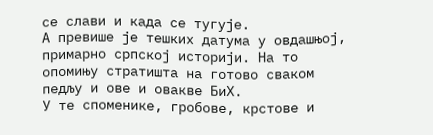се слави и када се тугује.
А превише је тешких датума у овдашњој, примарно српској историји. На то опомињу стратишта на готово сваком педљу и ове и овакве БиХ.
У те споменике, гробове, крстове и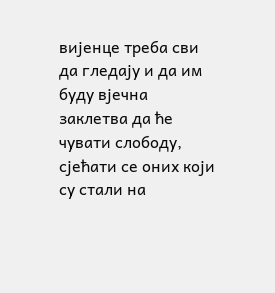вијенце треба сви да гледају и да им буду вјечна заклетва да ће чувати слободу, сјећати се оних који су стали на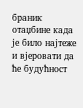браник отаџбине када је било најтеже и вјеровати да ће будућност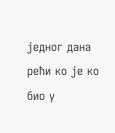једног дана рећи ко је ко био у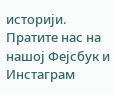историји.
Пратите нас на нашој Фејсбук и Инстаграм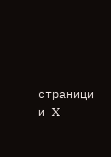страници и X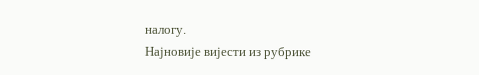налогу.
Најновије вијести из рубрике